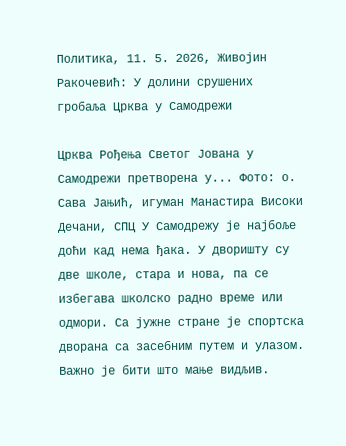Политика, 11. 5. 2026, Живојин Ракочевић: У долини срушених гробаља Црква у Самодрежи

Црква Рођења Светог Јована у Самодрежи претворена у... Фото: о. Сава Јањић, игуман Манастира Високи Дечани, СПЦ У Самодрежу је најбоље доћи кад нема ђака. У дворишту су две школе, стара и нова, па се избегава школско радно време или одмори. Са јужне стране је спортска дворана са засебним путем и улазом. Важно је бити што мање видљив.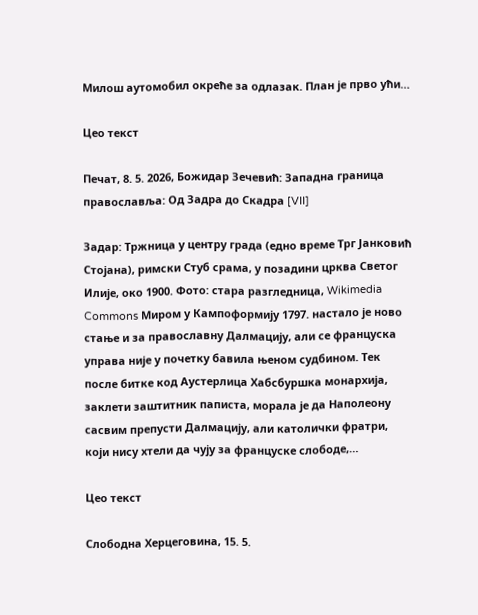Милош аутомобил окреће за одлазак. План је прво ући…

Цео текст

Печат, 8. 5. 2026, Божидар Зечевић: Западна граница православља: Од Задра до Скадра [VII]

Задар: Тржница у центру града (едно време Трг Јанковић Стојана), римски Стуб срама, у позадини црква Светог Илије, око 1900. Фото: стара разгледница, Wikimedia Commons Миром у Кампоформију 1797. настало је ново стање и за православну Далмацију, али се француска управа није у почетку бавила њеном судбином. Тек после битке код Аустерлица Хабсбуршка монархија, заклети заштитник паписта, морала је да Наполеону сасвим препусти Далмацију, али католички фратри, који нису хтели да чују за француске слободе,…

Цео текст

Слободна Херцеговина, 15. 5.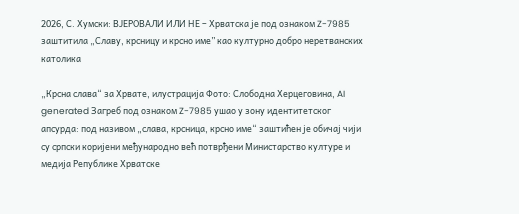2026, С. Хумски: ВЈЕРОВАЛИ ИЛИ НЕ – Хрватска је под ознаком Z-7985 заштитила „Славу, крсницу и крсно име” као културно добро неретванских католика

„Крсна слава“ за Хрвате, илустрација Фото: Слободна Херцеговина, AI generated Загреб под ознаком Z-7985 ушао у зону идентитетског апсурда: под називом „слава, крсница, крсно име“ заштићен је обичај чији су српски коријени међународно већ потврђени Министарство културе и медија Републике Хрватске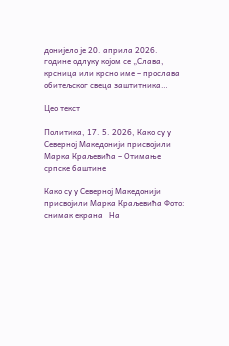донијело је 20. априла 2026. године одлуку којом се „Слава, крсница или крсно име – прослава обитељског свеца заштитника…

Цео текст

Политика, 17. 5. 2026, Како су у Северној Македонији присвојили Марка Краљевића – Отимање српске баштине

Како су у Северној Македонији присвојили Марка Краљевића Фото: снимак екрана   На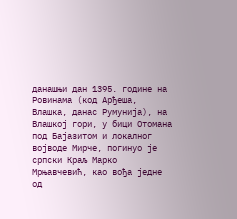данашњи дан 1395. године на Ровинама (код Арђеша, Влашка, данас Румунија), на Влашкој гори, у бици Отомана под Бајазитом и локалног војводе Мирче, погинуо је српски Краљ Марко Мрњавчевић, као вођа једне од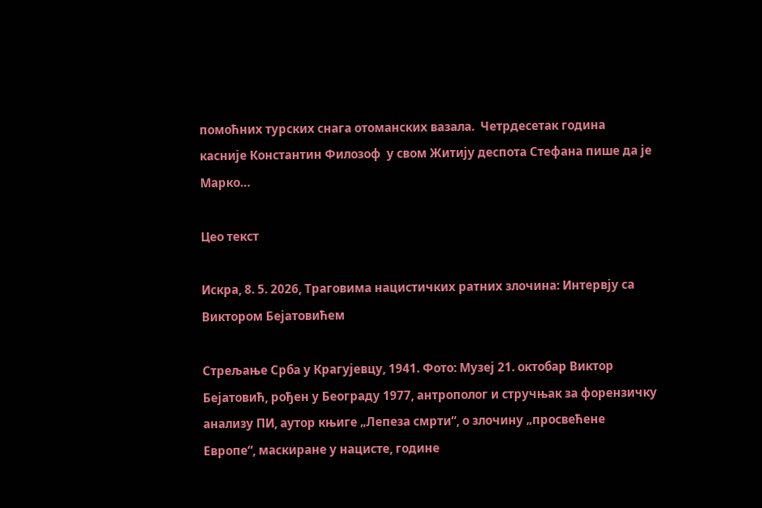помоћних турских снага отоманских вазала.  Четрдесетак година касније Константин Филозоф  у свом Житију деспота Стефана пише да је Марко…

Цео текст

Искра, 8. 5. 2026, Траговима нацистичких ратних злочина: Интервју са Виктором Бејатовићем

Стрељање Срба у Крагујевцу, 1941. Фото: Музеј 21. октобар Виктор Бејатовић, рођен у Београду 1977, антрополог и стручњак за форензичку анализу ПИ, аутор књиге „Лепеза смрти“, о злочину „просвећене Европе“, маскиране у нацисте, године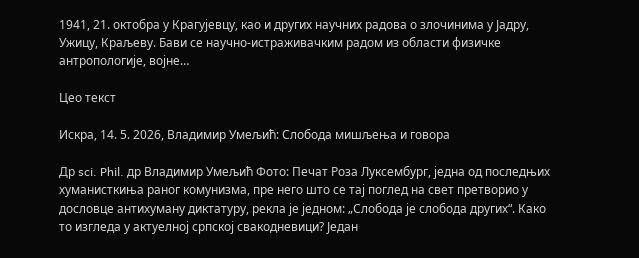1941, 21. октобра у Крагујевцу, као и других научних радова о злочинима у Јадру, Ужицу, Краљеву. Бави се научно-истраживачким радом из области физичке антропологије, војне…

Цео текст

Искра, 14. 5. 2026, Владимир Умељић: Слобода мишљења и говора

Др sci. Phil. др Владимир Умељић Фото: Печат Роза Луксембург, једна од последњих хуманисткиња раног комунизма, пре него што се тај поглед на свет претворио у дословце антихуману диктатуру, рекла је једном: „Слобода је слобода других“. Како то изгледа у актуелној српској свакодневици? Један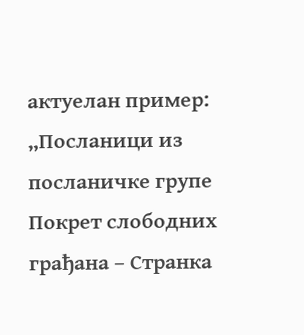актуелан пример: „Посланици из посланичке групе Покрет слободних грађана – Странка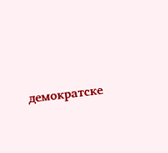демократске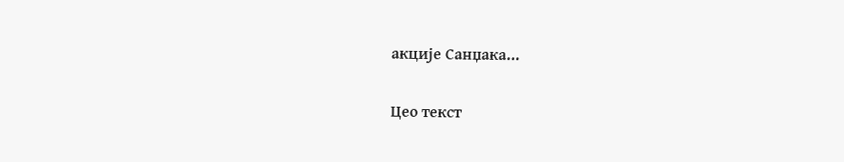акције Санџака…

Цео текст